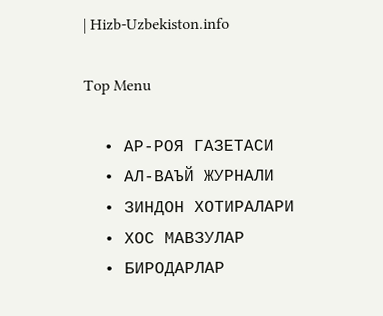| Hizb-Uzbekiston.info

Top Menu

  • АР-РОЯ ГАЗЕТАСИ
  • АЛ-ВАЪЙ ЖУРНАЛИ
  • ЗИНДОН ХОТИРАЛАРИ
  • ХОС МАВЗУЛАР
  • БИРОДАРЛАР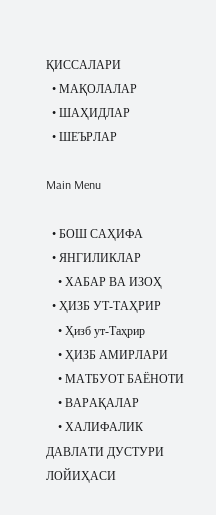ҚИССАЛАРИ
  • МАҚОЛАЛАР
  • ШАҲИДЛАР
  • ШЕЪРЛАР

Main Menu

  • БОШ САҲИФА
  • ЯНГИЛИКЛАР
    • ХАБАР ВА ИЗОҲ
  • ҲИЗБ УТ-ТАҲРИР
    • Ҳизб ут-Таҳрир
    • ҲИЗБ АМИРЛАРИ
    • МАТБУОТ БАЁНОТИ
    • ВАРАҚАЛАР
    • ХАЛИФАЛИК ДАВЛАТИ ДУСТУРИ ЛОЙИҲАСИ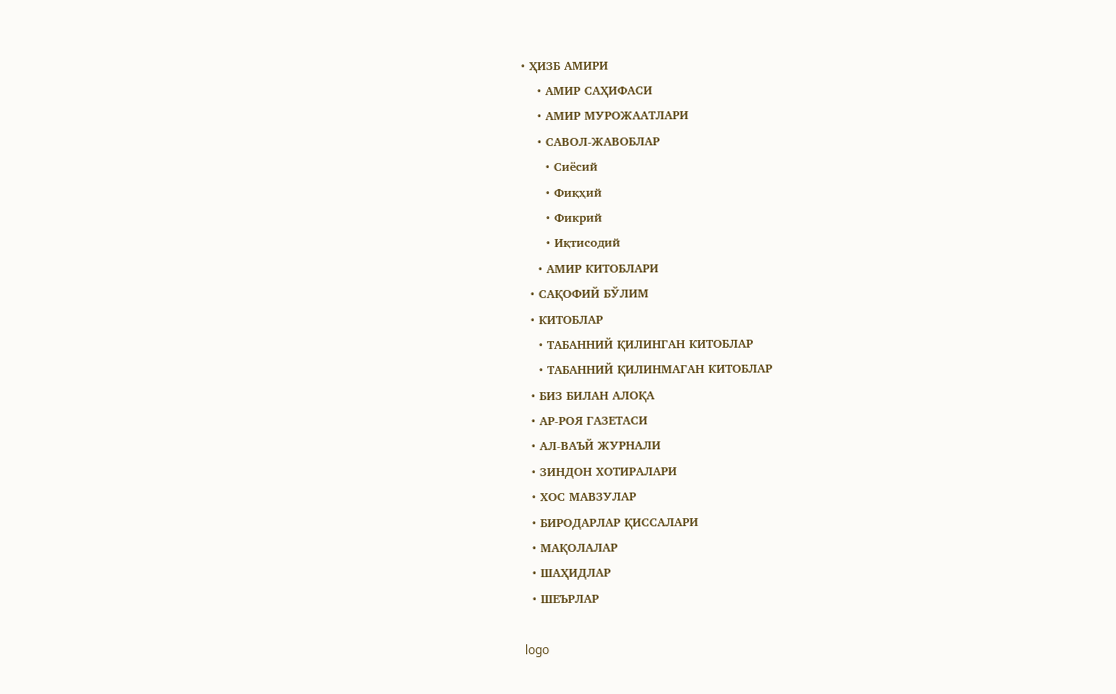• ҲИЗБ АМИРИ
    • АМИР САҲИФАСИ
    • АМИР МУРОЖААТЛАРИ
    • САВОЛ-ЖАВОБЛАР
      • Сиёсий
      • Фиқҳий
      • Фикрий
      • Иқтисодий
    • АМИР КИТОБЛАРИ
  • САҚОФИЙ БЎЛИМ
  • КИТОБЛАР
    • ТАБАННИЙ ҚИЛИНГАН КИТОБЛАР
    • ТАБАННИЙ ҚИЛИНМАГАН КИТОБЛАР
  • БИЗ БИЛАН АЛОҚА
  • АР-РОЯ ГАЗЕТАСИ
  • АЛ-ВАЪЙ ЖУРНАЛИ
  • ЗИНДОН ХОТИРАЛАРИ
  • ХОС МАВЗУЛАР
  • БИРОДАРЛАР ҚИССАЛАРИ
  • МАҚОЛАЛАР
  • ШАҲИДЛАР
  • ШЕЪРЛАР

logo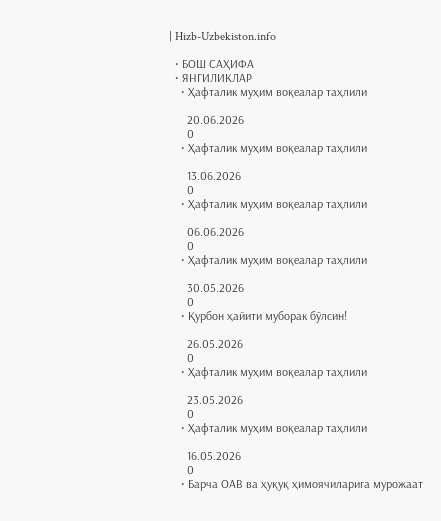| Hizb-Uzbekiston.info

  • БОШ САҲИФА
  • ЯНГИЛИКЛАР
    • Ҳафталик муҳим воқеалар таҳлили

      20.06.2026
      0
    • Ҳафталик муҳим воқеалар таҳлили

      13.06.2026
      0
    • Ҳафталик муҳим воқеалар таҳлили

      06.06.2026
      0
    • Ҳафталик муҳим воқеалар таҳлили

      30.05.2026
      0
    • Қурбон ҳайити муборак бўлсин!

      26.05.2026
      0
    • Ҳафталик муҳим воқеалар таҳлили

      23.05.2026
      0
    • Ҳафталик муҳим воқеалар таҳлили

      16.05.2026
      0
    • Барча ОАВ ва ҳуқуқ ҳимоячиларига мурожаат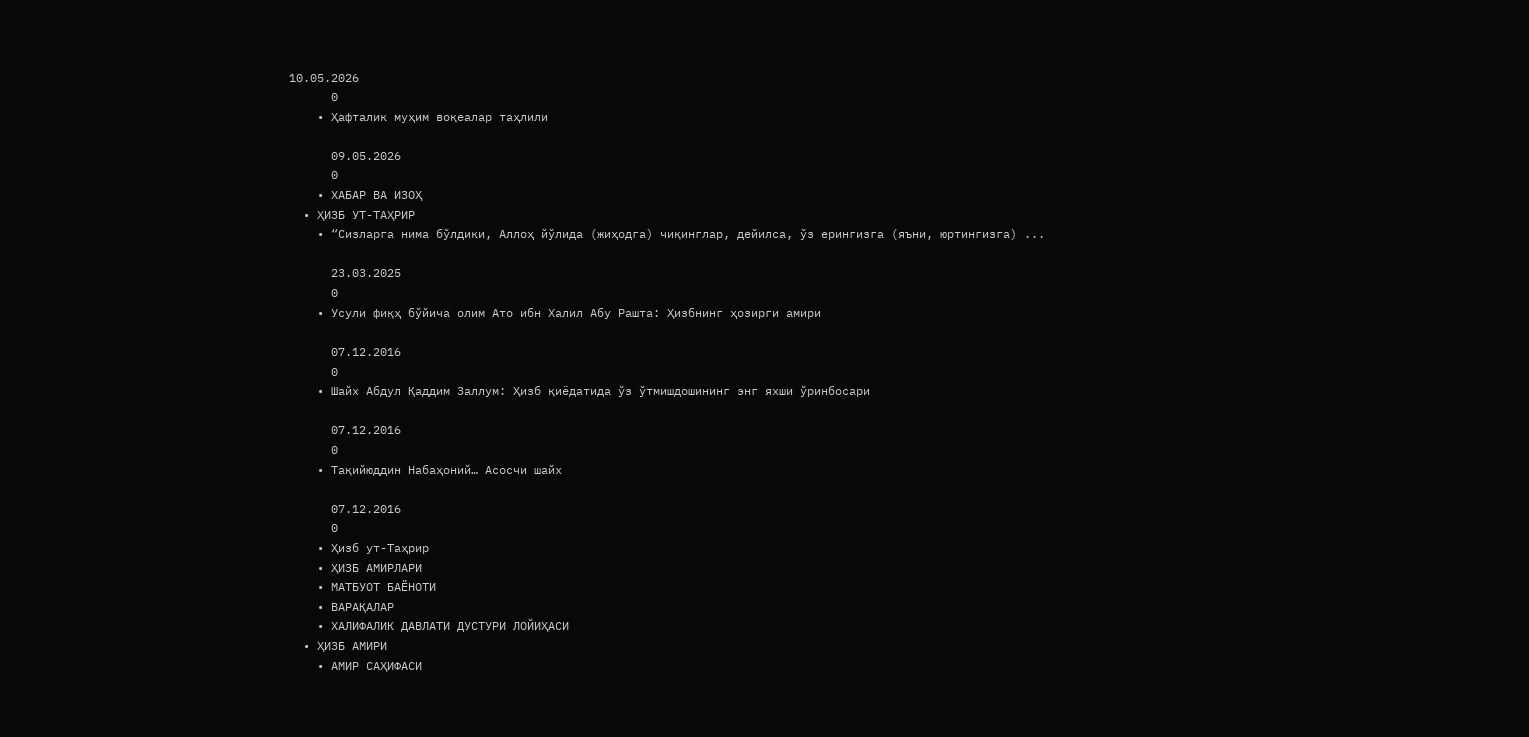10.05.2026
      0
    • Ҳафталик муҳим воқеалар таҳлили

      09.05.2026
      0
    • ХАБАР ВА ИЗОҲ
  • ҲИЗБ УТ-ТАҲРИР
    • “Сизларга нима бўлдики, Аллоҳ йўлида (жиҳодга) чиқинглар, дейилса, ўз ерингизга (яъни, юртингизга) ...

      23.03.2025
      0
    • Усули фиқҳ бўйича олим Ато ибн Халил Абу Рашта: Ҳизбнинг ҳозирги амири

      07.12.2016
      0
    • Шайх Абдул Қаддим Заллум: Ҳизб қиёдатида ўз ўтмишдошининг энг яхши ўринбосари

      07.12.2016
      0
    • Тақийюддин Набаҳоний… Асосчи шайх

      07.12.2016
      0
    • Ҳизб ут-Таҳрир
    • ҲИЗБ АМИРЛАРИ
    • МАТБУОТ БАЁНОТИ
    • ВАРАҚАЛАР
    • ХАЛИФАЛИК ДАВЛАТИ ДУСТУРИ ЛОЙИҲАСИ
  • ҲИЗБ АМИРИ
    • АМИР САҲИФАСИ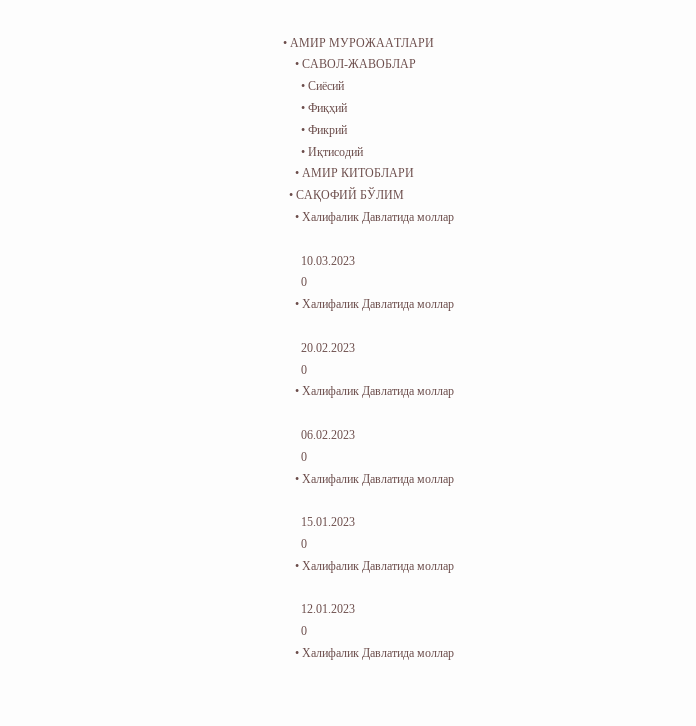• АМИР МУРОЖААТЛАРИ
    • САВОЛ-ЖАВОБЛАР
      • Сиёсий
      • Фиқҳий
      • Фикрий
      • Иқтисодий
    • АМИР КИТОБЛАРИ
  • САҚОФИЙ БЎЛИМ
    • Халифалик Давлатида моллар

      10.03.2023
      0
    • Халифалик Давлатида моллар

      20.02.2023
      0
    • Халифалик Давлатида моллар

      06.02.2023
      0
    • Халифалик Давлатида моллар

      15.01.2023
      0
    • Халифалик Давлатида моллар

      12.01.2023
      0
    • Халифалик Давлатида моллар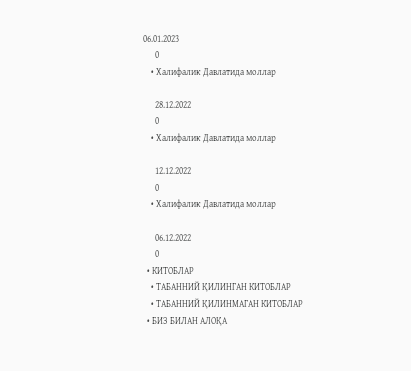06.01.2023
      0
    • Халифалик Давлатида моллар

      28.12.2022
      0
    • Халифалик Давлатида моллар

      12.12.2022
      0
    • Халифалик Давлатида моллар

      06.12.2022
      0
  • КИТОБЛАР
    • ТАБАННИЙ ҚИЛИНГАН КИТОБЛАР
    • ТАБАННИЙ ҚИЛИНМАГАН КИТОБЛАР
  • БИЗ БИЛАН АЛОҚА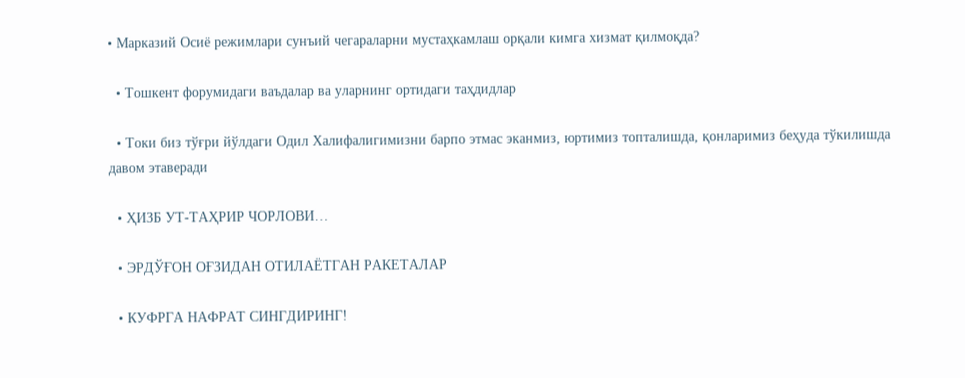• Марказий Осиё режимлари сунъий чегараларни мустаҳкамлаш орқали кимга хизмат қилмоқда?

  • Тошкент форумидаги ваъдалар ва уларнинг ортидаги таҳдидлар

  • Токи биз тўғри йўлдаги Одил Халифалигимизни барпо этмас эканмиз, юртимиз топталишда, қонларимиз беҳуда тўкилишда давом этаверади

  • ҲИЗБ УТ-ТАҲРИР ЧОРЛОВИ…

  • ЭРДЎҒОН ОҒЗИДАН ОТИЛАЁТГАН РАКЕТАЛАР

  • КУФРГА НАФРАТ СИНГДИРИНГ!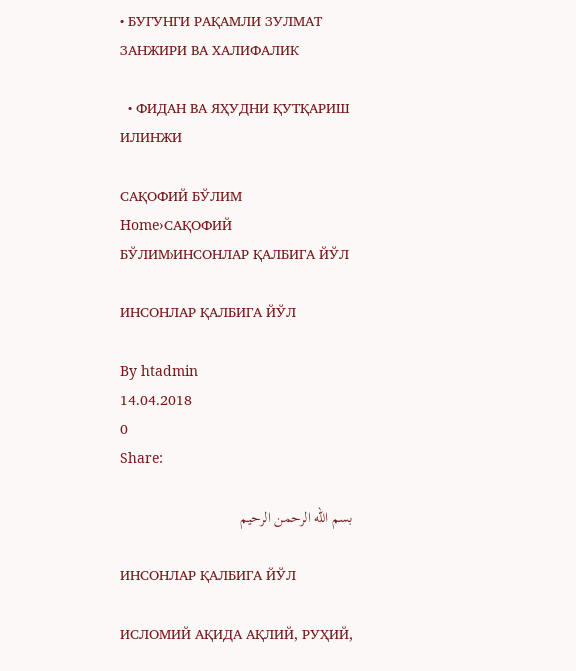• БУГУНГИ РАҚАМЛИ ЗУЛМАТ ЗАНЖИРИ ВА ХАЛИФАЛИК

  • ФИДАН ВА ЯҲУДНИ ҚУТҚАРИШ ИЛИНЖИ

САҚОФИЙ БЎЛИМ
Home›САҚОФИЙ БЎЛИМ›ИНСОНЛАР ҚАЛБИГА ЙЎЛ

ИНСОНЛАР ҚАЛБИГА ЙЎЛ

By htadmin
14.04.2018
0
Share:

بسم الله الرحمن الرحيم

ИНСОНЛАР ҚАЛБИГА ЙЎЛ

ИСЛОМИЙ АҚИДА АҚЛИЙ, РУҲИЙ,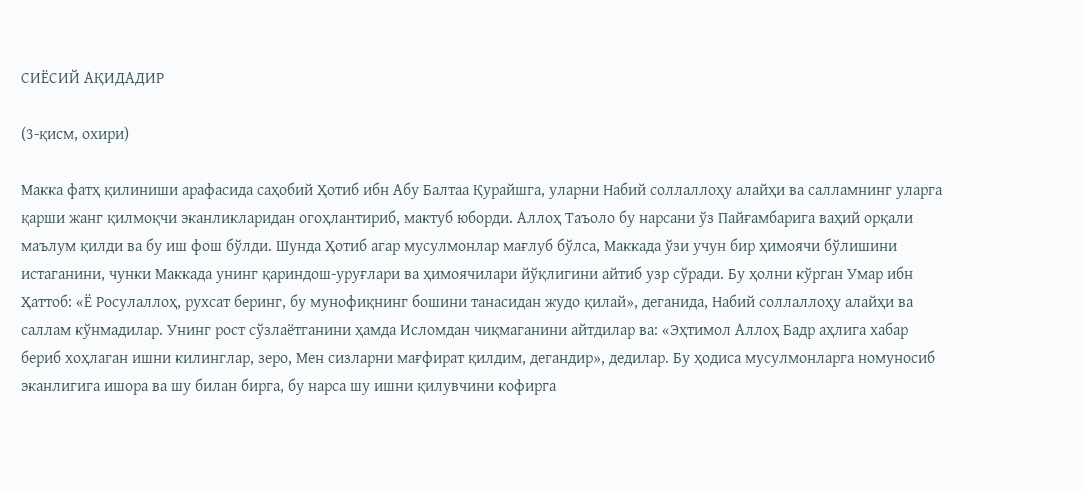СИЁСИЙ АҚИДАДИР

(3-қисм, охири)

Макка фатҳ қилиниши арафасида саҳобий Ҳотиб ибн Абу Балтаа Қурайшга, уларни Набий соллаллоҳу алайҳи ва салламнинг уларга қарши жанг қилмоқчи эканликларидан огоҳлантириб, мактуб юборди. Аллоҳ Таъоло бу нарсани ўз Пайғамбарига ваҳий орқали маълум қилди ва бу иш фош бўлди. Шунда Ҳотиб агар мусулмонлар мағлуб бўлса, Маккада ўзи учун бир ҳимоячи бўлишини истаганини, чунки Маккада унинг қариндош-уруғлари ва ҳимоячилари йўқлигини айтиб узр сўради. Бу ҳолни кўрган Умар ибн Ҳаттоб: «Ё Росулаллоҳ, рухсат беринг, бу мунофиқнинг бошини танасидан жудо қилай», деганида, Набий соллаллоҳу алайҳи ва саллам кўнмадилар. Унинг рост сўзлаётганини ҳамда Исломдан чиқмаганини айтдилар ва: «Эҳтимол Аллоҳ Бадр аҳлига хабар бериб хоҳлаган ишни килинглар, зеро, Мен сизларни мағфират қилдим, дегандир», дедилар. Бу ҳодиса мусулмонларга номуносиб эканлигига ишора ва шу билан бирга, бу нарса шу ишни қилувчини кофирга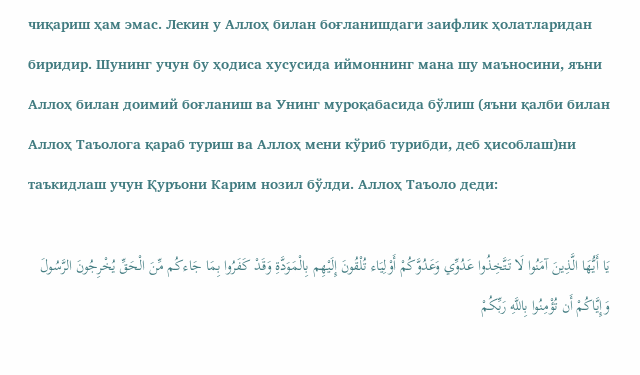чиқариш ҳам эмас. Лекин у Аллоҳ билан боғланишдаги заифлик ҳолатларидан биридир. Шунинг учун бу ҳодиса хусусида иймоннинг мана шу маъносини, яъни Аллоҳ билан доимий боғланиш ва Унинг муроқабасида бўлиш (яъни қалби билан Аллоҳ Таъолога қараб туриш ва Аллоҳ мени кўриб турибди, деб ҳисоблаш)ни таъкидлаш учун Қуръони Карим нозил бўлди. Аллоҳ Таъоло деди:

يَا أَيُّهَا الَّذِينَ آمَنُوا لَا تَتَّخِذُوا عَدُوِّي وَعَدُوَّكُمْ أَوْلِيَاء تُلْقُونَ إِلَيْهِم بِالْمَوَدَّةِ وَقَدْ كَفَرُوا بِمَا جَاءكُم مِّنَ الْحَقِّ يُخْرِجُونَ الرَّسُولَ وَإِيَّاكُمْ أَن تُؤْمِنُوا بِاللَّهِ رَبِّكُمْ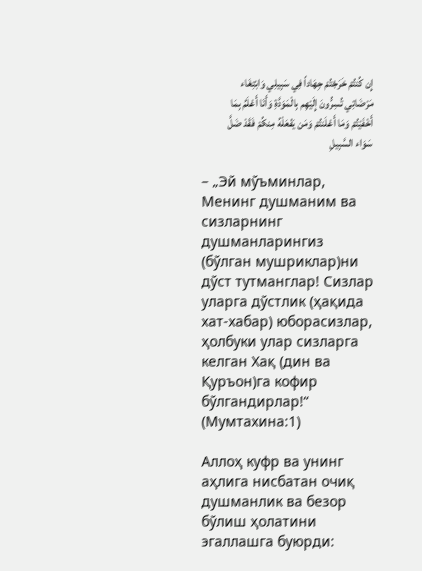إِن كُنتُمْ خَرَجْتُمْ جِهَاداً فِي سَبِيلِي وَابْتِغَاء مَرْضَاتِي تُسِرُّونَ إِلَيْهِم بِالْمَوَدَّةِ وَأَنَا أَعْلَمُ بِمَا أَخْفَيْتُمْ وَمَا أَعْلَنتُمْ وَمَن يَفْعَلْهُ مِنكُمْ فَقَدْ ضَلَّ سَوَاء السَّبِيلِ

– „Эй мўъминлар, Менинг душманим ва сизларнинг душманларингиз (бўлган мушриклар)ни дўст тутманглар! Сизлар уларга дўстлик (ҳақида хат-хабар) юборасизлар, ҳолбуки улар сизларга келган Хақ (дин ва Қуръон)га кофир бўлгандирлар!“    (Мумтахина:1)

Аллоҳ куфр ва унинг аҳлига нисбатан очиқ душманлик ва безор бўлиш ҳолатини эгаллашга буюрди: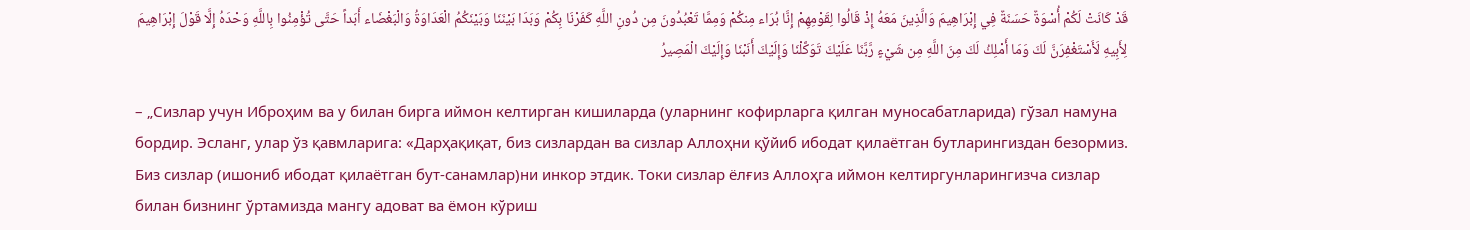قَدْ كَانَتْ لَكُمْ أُسْوَةٌ حَسَنَةٌ فِي إِبْرَاهِيمَ وَالَّذِينَ مَعَهُ إِذْ قَالُوا لِقَوْمِهِمْ إِنَّا بُرَاء مِنكُمْ وَمِمَّا تَعْبُدُونَ مِن دُونِ اللَّهِ كَفَرْنَا بِكُمْ وَبَدَا بَيْنَنَا وَبَيْنَكُمُ الْعَدَاوَةُ وَالْبَغْضَاء أَبَداً حَتَّى تُؤْمِنُوا بِاللَّهِ وَحْدَهُ إِلَّا قَوْلَ إِبْرَاهِيمَ لِأَبِيهِ لَأَسْتَغْفِرَنَّ لَكَ وَمَا أَمْلِكُ لَكَ مِنَ اللَّهِ مِن شَيْءٍ رَّبَّنَا عَلَيْكَ تَوَكَّلْنَا وَإِلَيْكَ أَنَبْنَا وَإِلَيْكَ الْمَصِيرُ

– „Сизлар учун Иброҳим ва у билан бирга иймон келтирган кишиларда (уларнинг кофирларга қилган муносабатларида) гўзал намуна бордир. Эсланг, улар ўз қавмларига: «Дарҳақиқат, биз сизлардан ва сизлар Аллоҳни қўйиб ибодат қилаётган бутларингиздан безормиз. Биз сизлар (ишониб ибодат қилаётган бут-санамлар)ни инкор этдик. Токи сизлар ёлғиз Аллоҳга иймон келтиргунларингизча сизлар билан бизнинг ўртамизда мангу адоват ва ёмон кўриш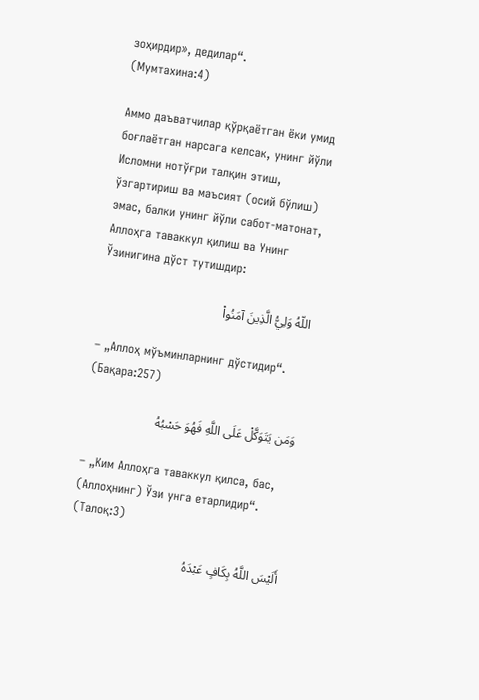зоҳирдир», дедилар“.         (Мумтахина:4)

Аммо даъватчилар қўрқаётган ёки умид боғлаётган нарсага келсак, унинг йўли Исломни нотўғри талқин этиш, ўзгартириш ва маъсият (осий бўлиш) эмас, балки унинг йўли сабот-матонат, Аллоҳга таваккул қилиш ва Унинг Ўзинигина дўст тутишдир:

اللّهُ وَلِيُّ الَّذِينَ آمَنُواْ

– „Аллоҳ мўъминларнинг дўстидир“.      (Бақара:257)

وَمَن يَتَوَكَّلْ عَلَى اللَّهِ فَهُوَ حَسْبُهُ

– „Ким Аллоҳга таваккул қилса, бас, (Аллоҳнинг) Ўзи унга етарлидир“. (Талоқ:3)

أَلَيْسَ اللَّهُ بِكَافٍ عَبْدَهُ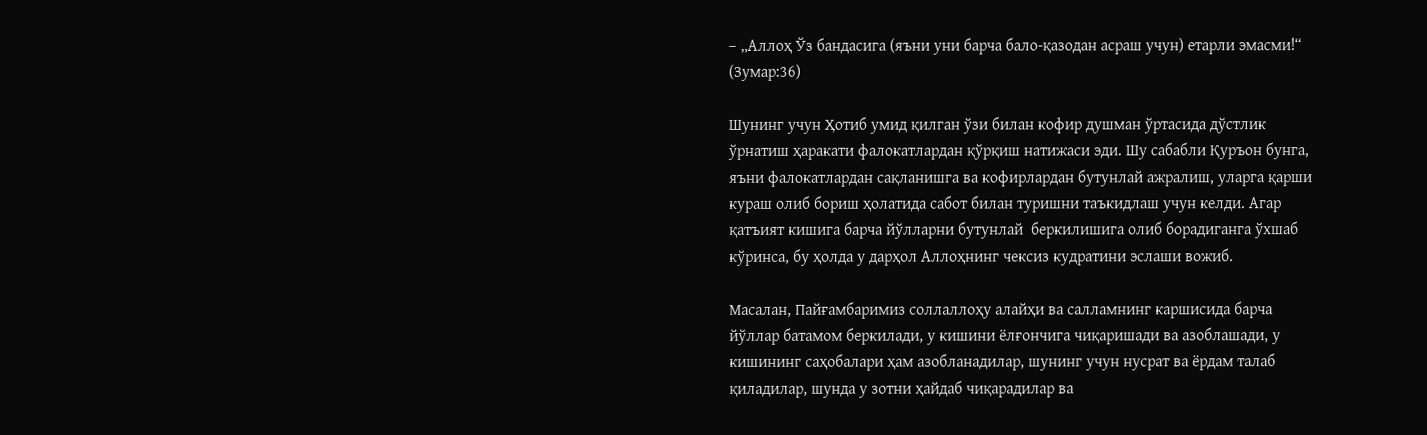– „Аллоҳ Ўз бандасига (яъни уни барча бало-қазодан асраш учун) етарли эмасми!“ (Зумар:36)

Шунинг учун Ҳотиб умид қилган ўзи билан кофир душман ўртасида дўстлик ўрнатиш ҳаракати фалокатлардан қўрқиш натижаси эди. Шу сабабли Қуръон бунга, яъни фалокатлардан сақланишга ва кофирлардан бутунлай ажралиш, уларга қарши кураш олиб бориш ҳолатида сабот билан туришни таъкидлаш учун келди. Агар қатъият кишига барча йўлларни бутунлай  беркилишига олиб борадиганга ўхшаб кўринса, бу ҳолда у дарҳол Аллоҳнинг чексиз кудратини эслаши вожиб.

Масалан, Пайғамбаримиз соллаллоҳу алайҳи ва салламнинг каршисида барча йўллар батамом беркилади, у кишини ёлғончига чиқаришади ва азоблашади, у кишининг саҳобалари ҳам азобланадилар, шунинг учун нусрат ва ёрдам талаб қиладилар, шунда у зотни ҳайдаб чиқарадилар ва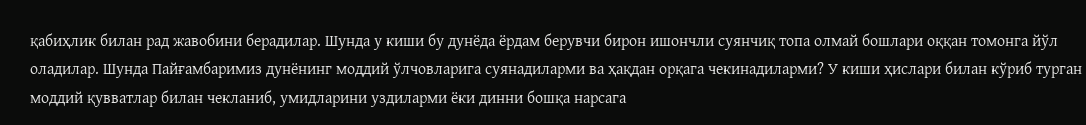қабиҳлик билан рад жавобини берадилар. Шунда у киши бу дунёда ёрдам берувчи бирон ишончли суянчиқ топа олмай бошлари оққан томонга йўл оладилар. Шунда Пайғамбаримиз дунёнинг моддий ўлчовларига суянадиларми ва ҳақдан орқага чекинадиларми? У киши ҳислари билан кўриб турган моддий қувватлар билан чекланиб, умидларини уздиларми ёки динни бошқа нарсага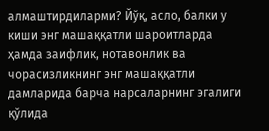алмаштирдиларми? Йўқ, асло, балки у киши энг машаққатли шароитларда ҳамда заифлик, нотавонлик ва чорасизликнинг энг машаққатли дамларида барча нарсаларнинг эгалиги қўлида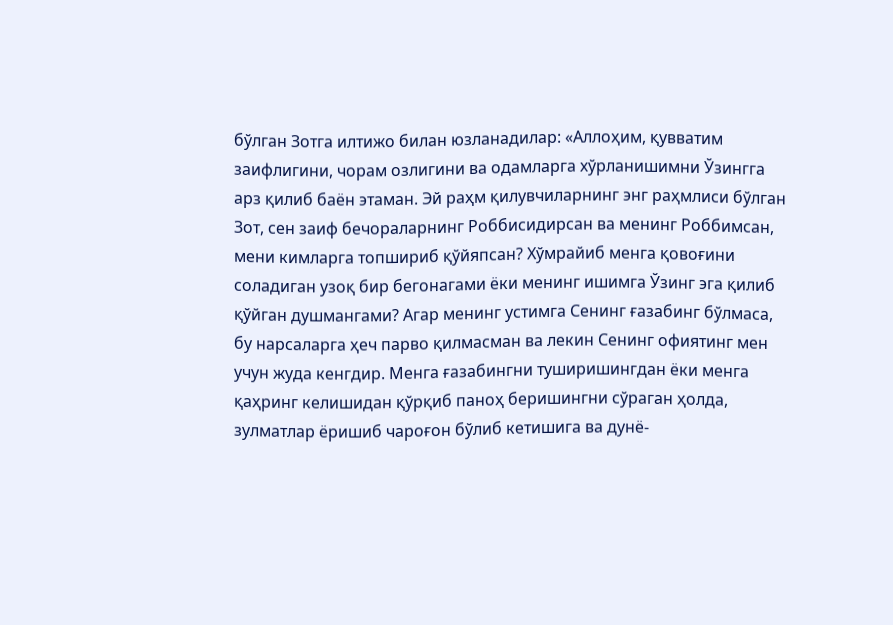бўлган Зотга илтижо билан юзланадилар: «Аллоҳим, қувватим заифлигини, чорам озлигини ва одамларга хўрланишимни Ўзингга арз қилиб баён этаман. Эй раҳм қилувчиларнинг энг раҳмлиси бўлган Зот, сен заиф бечораларнинг Роббисидирсан ва менинг Роббимсан, мени кимларга топшириб қўйяпсан? Хўмрайиб менга қовоғини соладиган узоқ бир бегонагами ёки менинг ишимга Ўзинг эга қилиб қўйган душмангами? Агар менинг устимга Сенинг ғазабинг бўлмаса, бу нарсаларга ҳеч парво қилмасман ва лекин Сенинг офиятинг мен учун жуда кенгдир. Менга ғазабингни туширишингдан ёки менга қаҳринг келишидан қўрқиб паноҳ беришингни сўраган ҳолда, зулматлар ёришиб чароғон бўлиб кетишига ва дунё-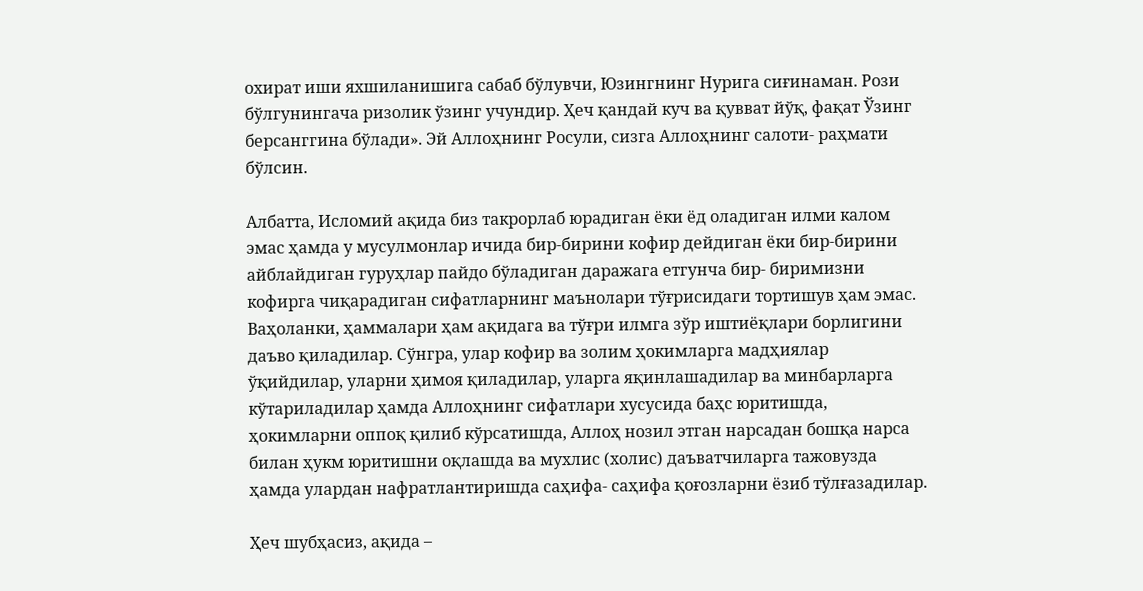охират иши яхшиланишига сабаб бўлувчи, Юзингнинг Нурига сиғинаман. Рози бўлгунингача ризолик ўзинг учундир. Ҳеч қандай куч ва қувват йўқ, фақат Ўзинг берсанггина бўлади». Эй Аллоҳнинг Росули, сизга Аллоҳнинг салоти- раҳмати бўлсин.

Албатта, Исломий ақида биз такрорлаб юрадиган ёки ёд оладиган илми калом эмас ҳамда у мусулмонлар ичида бир-бирини кофир дейдиган ёки бир-бирини айблайдиган гуруҳлар пайдо бўладиган даражага етгунча бир- биримизни кофирга чиқарадиган сифатларнинг маънолари тўғрисидаги тортишув ҳам эмас. Ваҳоланки, ҳаммалари ҳам ақидага ва тўғри илмга зўр иштиёқлари борлигини даъво қиладилар. Сўнгра, улар кофир ва золим ҳокимларга мадҳиялар ўқийдилар, уларни ҳимоя қиладилар, уларга яқинлашадилар ва минбарларга кўтариладилар ҳамда Аллоҳнинг сифатлари хусусида баҳс юритишда, ҳокимларни оппоқ қилиб кўрсатишда, Аллоҳ нозил этган нарсадан бошқа нарса билан ҳукм юритишни оқлашда ва мухлис (холис) даъватчиларга тажовузда ҳамда улардан нафратлантиришда саҳифа- саҳифа қоғозларни ёзиб тўлғазадилар.

Ҳеч шубҳасиз, ақида –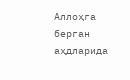Аллоҳга берган аҳдларида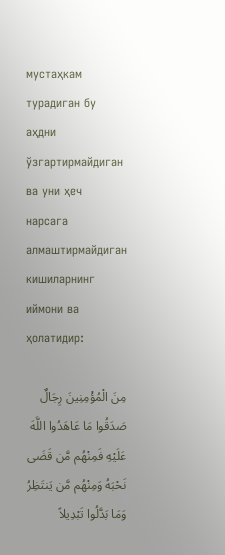мустаҳкам турадиган бу аҳдни ўзгартирмайдиган ва уни ҳеч нарсага алмаштирмайдиган кишиларнинг иймони ва ҳолатидир:

مِنَ الْمُؤْمِنِينَ رِجَالٌ صَدَقُوا مَا عَاهَدُوا اللَّهَ عَلَيْهِ فَمِنْهُم مَّن قَضَى نَحْبَهُ وَمِنْهُم مَّن يَنتَظِرُ وَمَا بَدَّلُوا تَبْدِيلاً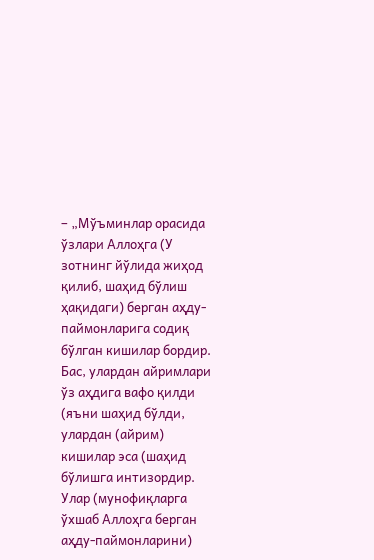– „Мўъминлар орасида ўзлари Аллоҳга (У зотнинг йўлида жиҳод қилиб, шаҳид бўлиш ҳақидаги) берган аҳду-паймонларига содиқ бўлган кишилар бордир. Бас, улардан айримлари ўз аҳдига вафо қилди (яъни шаҳид бўлди, улардан (айрим) кишилар эса (шаҳид бўлишга интизордир. Улар (мунофиқларга ўхшаб Аллоҳга берган аҳду-паймонларини)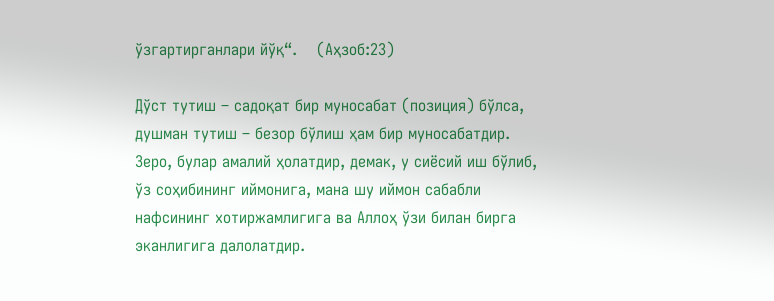ўзгартирганлари йўқ“.    (Аҳзоб:23)

Дўст тутиш – садоқат бир муносабат (позиция) бўлса, душман тутиш – безор бўлиш ҳам бир муносабатдир. Зеро, булар амалий ҳолатдир, демак, у сиёсий иш бўлиб, ўз соҳибининг иймонига, мана шу иймон сабабли нафсининг хотиржамлигига ва Аллоҳ ўзи билан бирга эканлигига далолатдир.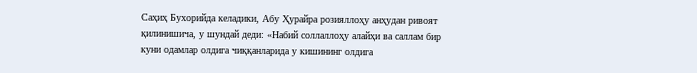Саҳиҳ Бухорийда келадики, Абу Ҳурайра розияллоҳу анҳудан ривоят қилинишича, у шундай деди: «Набий соллаллоҳу алайҳи ва саллам бир куни одамлар олдига чиққанларида у кишининг олдига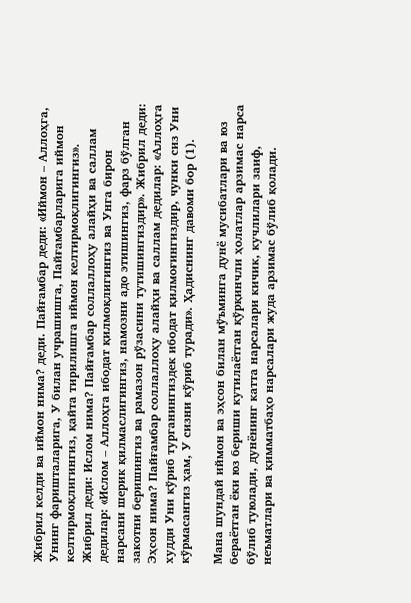Жибрил келди ва иймон нима? деди. Пайғамбар деди: «Иймон – Аллоҳга, Унинг фаришталарига, У билан учрашишга, Пайғамбарларига иймон келтирмоқлигингиз, қайта тирилишга иймон келтирмоқлигингиз». Жибрил деди: Ислом нима? Пайғамбар соллаллоҳу алайҳи ва саллам дедилар: «Ислом – Аллоҳга ибодат қилмоқлигингиз ва Унга бирон нарсани шерик қилмаслигингиз, намозни адо этишингиз, фарз бўлган закотни беришингиз ва рамазон рўзасини тутишингиздир». Жибрил деди: Эҳсон нима? Пайғамбар соллаллоҳу алайҳи ва саллам дедилар: «Аллоҳга худди Уни кўриб турганингиздек ибодат қилмоғингиздир, чунки сиз Уни кўрмасангиз ҳам, У сизни кўриб туради». Ҳадиснинг давоми бор (1).

Мана шундай иймон ва эҳсон билан мўъминга дунё мусибатлари ва юз бераётган ёки юз бериши кутилаётган қўрқинчли ҳолатлар арзимас нарса бўлиб туюлади, дунёнинг катта нарсалари кичик, кучлилари заиф, неъматлари ва қимматбаҳо нарсалари жуда арзимас бўлиб қолади.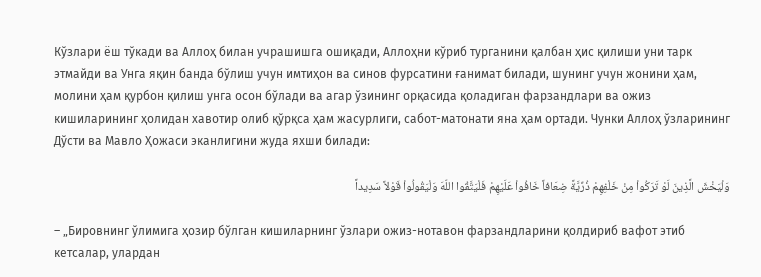Кўзлари ёш тўкади ва Аллоҳ билан учрашишга ошиқади, Аллоҳни кўриб турганини қалбан ҳис қилиши уни тарк этмайди ва Унга яқин банда бўлиш учун имтиҳон ва синов фурсатини ғанимат билади, шунинг учун жонини ҳам, молини ҳам қурбон қилиш унга осон бўлади ва агар ўзининг орқасида қоладиган фарзандлари ва ожиз кишиларининг ҳолидан хавотир олиб қўрқса ҳам жасурлиги, сабот-матонати яна ҳам ортади. Чунки Аллоҳ ўзларининг Дўсти ва Мавло Ҳожаси эканлигини жуда яхши билади:

وَلْيَخْشَ الَّذِينَ لَوْ تَرَكُواْ مِنْ خَلْفِهِمْ ذُرِّيَّةً ضِعَافاً خَافُواْ عَلَيْهِمْ فَلْيَتَّقُوا اللّهَ وَلْيَقُولُواْ قَوْلاً سَدِيداً

– „Бировнинг ўлимига ҳозир бўлган кишиларнинг ўзлари ожиз-нотавон фарзандларини қолдириб вафот этиб кетсалар, улардан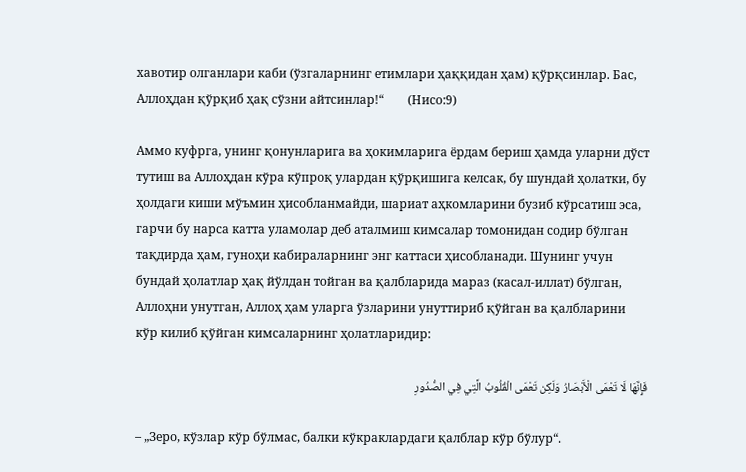хавотир олганлари каби (ўзгаларнинг етимлари ҳаққидан ҳам) қўрқсинлар. Бас, Аллоҳдан қўрқиб ҳақ сўзни айтсинлар!“        (Нисо:9)

Аммо куфрга, унинг қонунларига ва ҳокимларига ёрдам бериш ҳамда уларни дўст тутиш ва Аллоҳдан кўра кўпроқ улардан қўрқишига келсак, бу шундай ҳолатки, бу ҳолдаги киши мўъмин ҳисобланмайди, шариат аҳкомларини бузиб кўрсатиш эса, гарчи бу нарса катта уламолар деб аталмиш кимсалар томонидан содир бўлган тақдирда ҳам, гуноҳи кабираларнинг энг каттаси ҳисобланади. Шунинг учун бундай ҳолатлар ҳақ йўлдан тойган ва қалбларида мараз (касал-иллат) бўлган, Аллоҳни унутган, Аллоҳ ҳам уларга ўзларини унуттириб қўйган ва қалбларини кўр килиб қўйган кимсаларнинг ҳолатларидир:

فَإِنَّهَا لَا تَعْمَى الْأَبْصَارُ وَلَكِن تَعْمَى الْقُلُوبُ الَّتِي فِي الصُّدُورِ

– „Зеро, кўзлар кўр бўлмас, балки кўкраклардаги қалблар кўр бўлур“.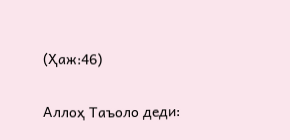(Ҳаж:46)

Аллоҳ Таъоло деди: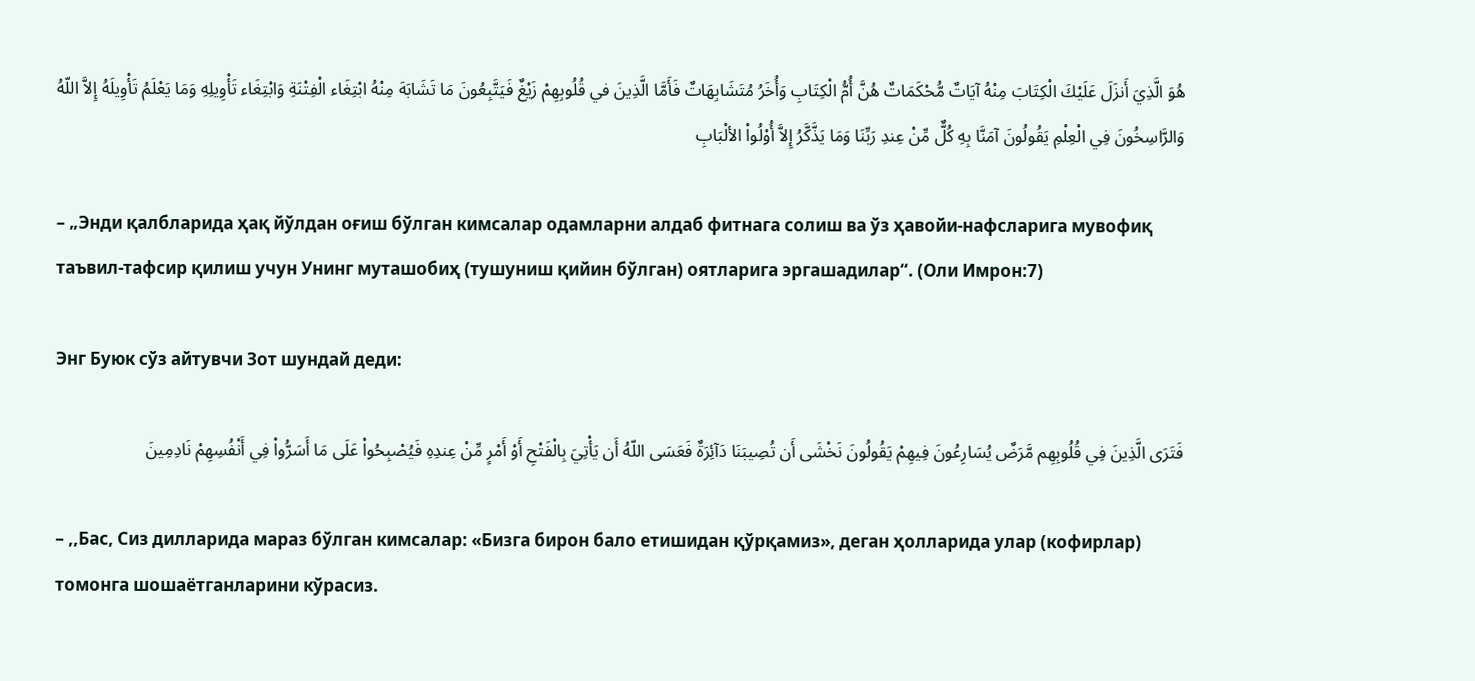هُوَ الَّذِيَ أَنزَلَ عَلَيْكَ الْكِتَابَ مِنْهُ آيَاتٌ مُّحْكَمَاتٌ هُنَّ أُمُّ الْكِتَابِ وَأُخَرُ مُتَشَابِهَاتٌ فَأَمَّا الَّذِينَ في قُلُوبِهِمْ زَيْغٌ فَيَتَّبِعُونَ مَا تَشَابَهَ مِنْهُ ابْتِغَاء الْفِتْنَةِ وَابْتِغَاء تَأْوِيلِهِ وَمَا يَعْلَمُ تَأْوِيلَهُ إِلاَّ اللّهُ وَالرَّاسِخُونَ فِي الْعِلْمِ يَقُولُونَ آمَنَّا بِهِ كُلٌّ مِّنْ عِندِ رَبِّنَا وَمَا يَذَّكَّرُ إِلاَّ أُوْلُواْ الألْبَابِ

– „Энди қалбларида ҳақ йўлдан оғиш бўлган кимсалар одамларни алдаб фитнага солиш ва ўз ҳавойи-нафсларига мувофиқ таъвил-тафсир қилиш учун Унинг муташобиҳ (тушуниш қийин бўлган) оятларига эргашадилар“. (Оли Имрон:7)

Энг Буюк сўз айтувчи Зот шундай деди:

فَتَرَى الَّذِينَ فِي قُلُوبِهِم مَّرَضٌ يُسَارِعُونَ فِيهِمْ يَقُولُونَ نَخْشَى أَن تُصِيبَنَا دَآئِرَةٌ فَعَسَى اللّهُ أَن يَأْتِيَ بِالْفَتْحِ أَوْ أَمْرٍ مِّنْ عِندِهِ فَيُصْبِحُواْ عَلَى مَا أَسَرُّواْ فِي أَنْفُسِهِمْ نَادِمِينَ

– ,,Бас, Сиз дилларида мараз бўлган кимсалар: «Бизга бирон бало етишидан қўрқамиз», деган ҳолларида улар (кофирлар) томонга шошаётганларини кўрасиз.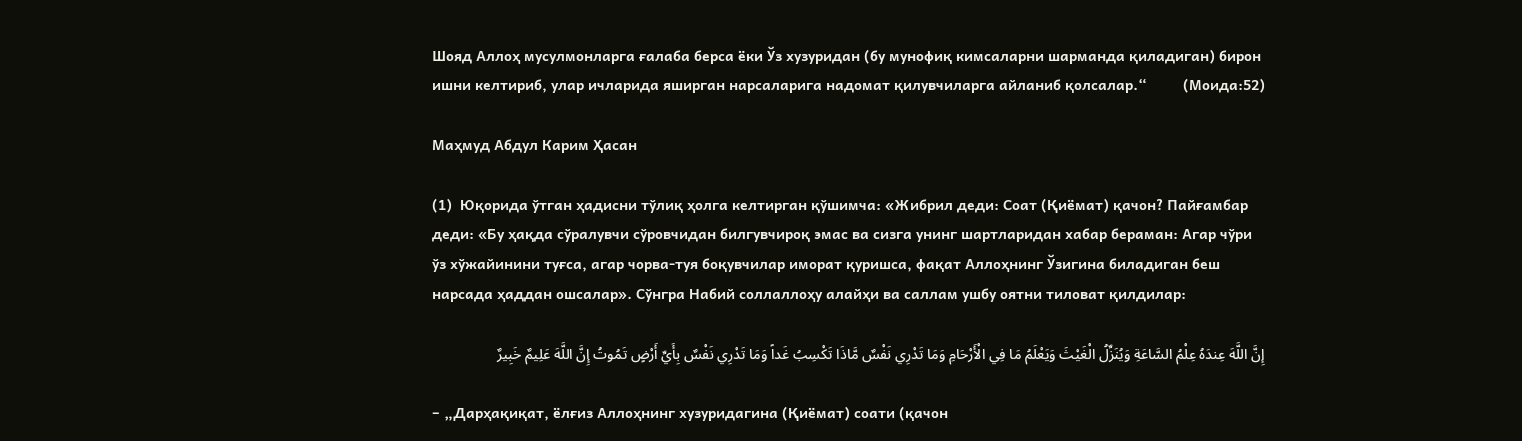Шояд Аллоҳ мусулмонларга ғалаба берса ёки Ўз хузуридан (бу мунофиқ кимсаларни шарманда қиладиган) бирон ишни келтириб, улар ичларида яширган нарсаларига надомат қилувчиларга айланиб қолсалар.“         (Моида:52)

Маҳмуд Абдул Карим Ҳасан

(1)  Юқорида ўтган ҳадисни тўлиқ ҳолга келтирган қўшимча: «Жибрил деди: Соат (Қиёмат) қачон? Пайғамбар деди: «Бу ҳақда сўралувчи сўровчидан билгувчироқ эмас ва сизга унинг шартларидан хабар бераман: Агар чўри ўз хўжайинини туғса, агар чорва-туя боқувчилар иморат қуришса, фақат Аллоҳнинг Ўзигина биладиган беш нарсада ҳаддан ошсалар». Сўнгра Набий соллаллоҳу алайҳи ва саллам ушбу оятни тиловат қилдилар:

إِنَّ اللَّهَ عِندَهُ عِلْمُ السَّاعَةِ وَيُنَزِّلُ الْغَيْثَ وَيَعْلَمُ مَا فِي الْأَرْحَامِ وَمَا تَدْرِي نَفْسٌ مَّاذَا تَكْسِبُ غَداً وَمَا تَدْرِي نَفْسٌ بِأَيِّ أَرْضٍ تَمُوتُ إِنَّ اللَّهَ عَلِيمٌ خَبِيرٌ

– „Дарҳақиқат, ёлғиз Аллоҳнинг хузуридагина (Қиёмат) соати (қачон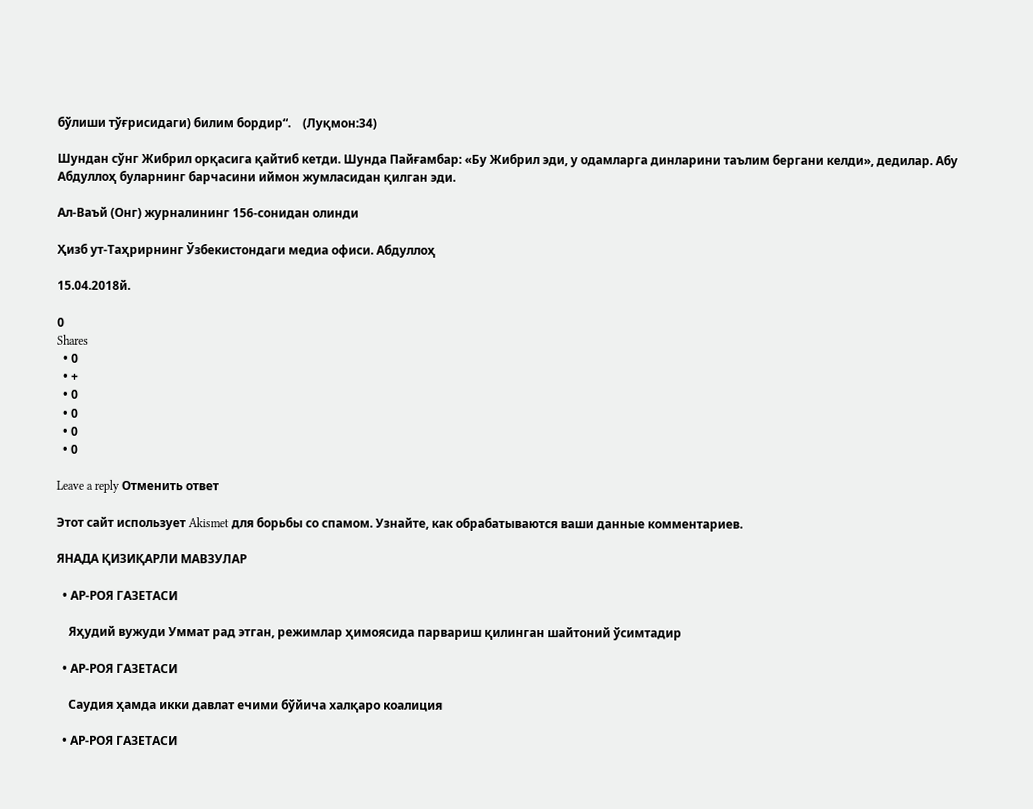бўлиши тўғрисидаги) билим бордир“.    (Луқмон:34)

Шундан сўнг Жибрил орқасига қайтиб кетди. Шунда Пайғамбар: «Бу Жибрил эди, у одамларга динларини таълим бергани келди», дедилар. Абу Абдуллоҳ буларнинг барчасини иймон жумласидан қилган эди.

Ал-Ваъй (Онг) журналининг 156-сонидан олинди

Ҳизб ут-Таҳрирнинг Ўзбекистондаги медиа офиси. Абдуллоҳ

15.04.2018й.

0
Shares
  • 0
  • +
  • 0
  • 0
  • 0
  • 0

Leave a reply Отменить ответ

Этот сайт использует Akismet для борьбы со спамом. Узнайте, как обрабатываются ваши данные комментариев.

ЯНАДА ҚИЗИҚАРЛИ МАВЗУЛАР

  • АР-РОЯ ГАЗЕТАСИ

    Яҳудий вужуди Уммат рад этган, режимлар ҳимоясида парвариш қилинган шайтоний ўсимтадир

  • АР-РОЯ ГАЗЕТАСИ

    Саудия ҳамда икки давлат ечими бўйича халқаро коалиция

  • АР-РОЯ ГАЗЕТАСИ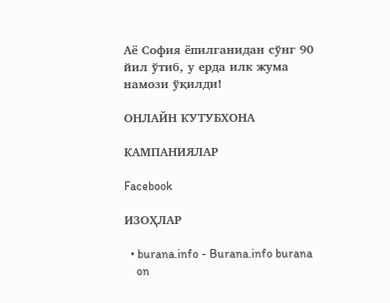Аё София ёпилганидан сўнг 90 йил ўтиб, у ерда илк жума намози ўқилди!

ОНЛАЙН КУТУБХОНА

КАМПАНИЯЛАР

Facebook

ИЗОҲЛАР

  • burana.info - Burana.info burana
    on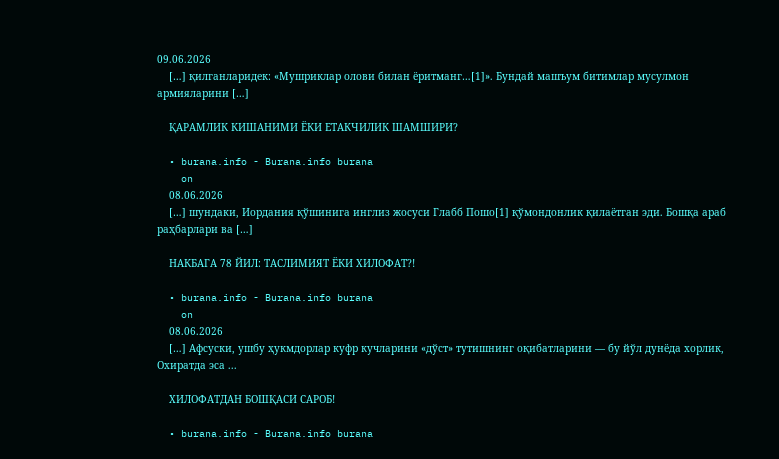09.06.2026
    […] қилганларидек: «Мушриклар олови билан ёритманг…[1]». Бундай машъум битимлар мусулмон армияларини […]

    ҚАРАМЛИК КИШАНИМИ ЁКИ ЕТАКЧИЛИК ШАМШИРИ?

  • burana.info - Burana.info burana
    on
    08.06.2026
    […] шундаки, Иордания қўшинига инглиз жосуси Глабб Пошо[1] қўмондонлик қилаётган эди. Бошқа араб раҳбарлари ва […]

    НАКБАГА 78 ЙИЛ: ТАСЛИМИЯТ ЁКИ ХИЛОФАТ?!

  • burana.info - Burana.info burana
    on
    08.06.2026
    […] Афсуски, ушбу ҳукмдорлар куфр кучларини «дўст» тутишнинг оқибатларини — бу йўл дунёда хорлик, Охиратда эса ...

    ХИЛОФАТДАН БОШҚАСИ САРОБ!

  • burana.info - Burana.info burana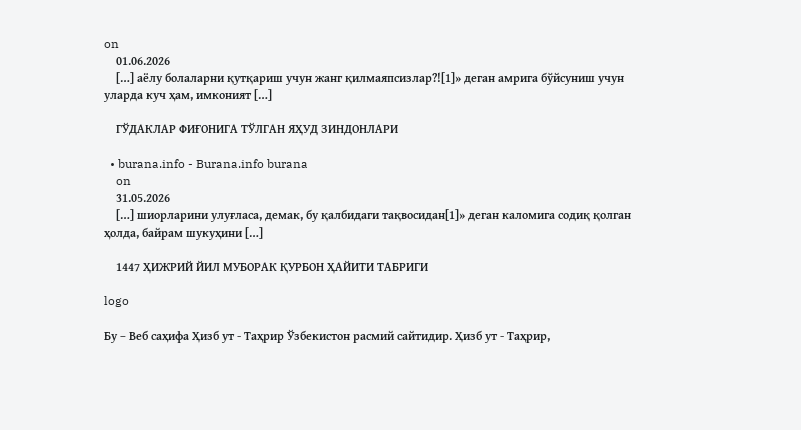on
    01.06.2026
    […] аёлу болаларни қутқариш учун жанг қилмаяпсизлар?![1]» деган амрига бўйсуниш учун уларда куч ҳам, имконият […]

    ГЎДАКЛАР ФИҒОНИГА ТЎЛГАН ЯҲУД ЗИНДОНЛАРИ

  • burana.info - Burana.info burana
    on
    31.05.2026
    […] шиорларини улуғласа, демак, бу қалбидаги тақвосидан[1]» деган каломига содиқ қолган ҳолда, байрам шукуҳини […]

    1447 ҲИЖРИЙ ЙИЛ МУБОРАК ҚУРБОН ҲАЙИТИ ТАБРИГИ

logo

Бу – Веб саҳифа Ҳизб ут - Таҳрир Ўзбекистон расмий сайтидир. Ҳизб ут - Таҳрир,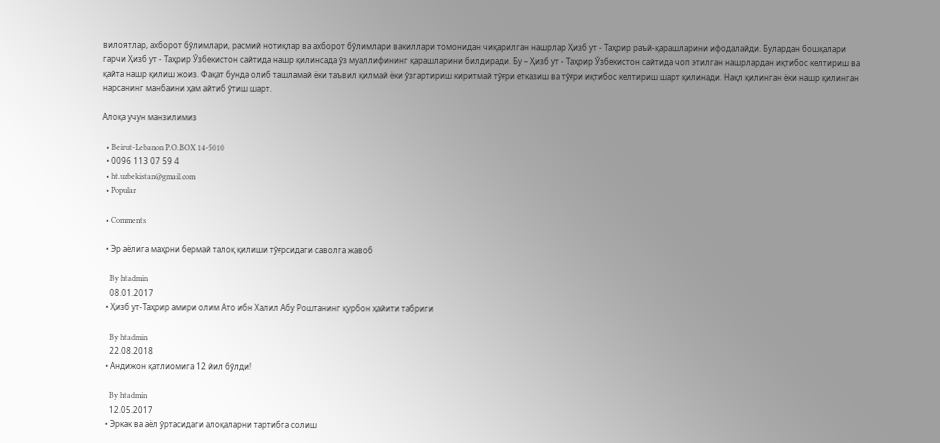вилоятлар, ахборот бўлимлари, расмий нотиқлар ва ахборот бўлимлари вакиллари томонидан чиқарилган нашрлар Ҳизб ут - Таҳрир раъй-қарашларини ифодалайди. Булардан бошқалари гарчи Ҳизб ут - Таҳрир Ўзбекистон сайтида нашр қилинсада ўз муаллифининг қарашларини билдиради. Бу – Ҳизб ут - Таҳрир Ўзбекистон сайтида чоп этилган нашрлардан иқтибос келтириш ва қайта нашр қилиш жоиз. Фақат бунда олиб ташламай ёки таъвил қилмай ёки ўзгартириш киритмай тўғри етказиш ва тўғри иқтибос келтириш шарт қилинади. Нақл қилинган ёки нашр қилинган нарсанинг манбаини ҳам айтиб ўтиш шарт.

Алоқа учун манзилимиз

  • Beirut-Lebanon P.O.BOX 14-5010
  • 0096 113 07 59 4
  • ht.uzbekistan@gmail.com
  • Popular

  • Comments

  • Эр аёлига маҳрни бермай талоқ қилиши тўғрсидаги саволга жавоб

    By htadmin
    08.01.2017
  • Ҳизб ут-Таҳрир амири олим Ато ибн Халил Абу Роштанинг қурбон ҳайити табриги

    By htadmin
    22.08.2018
  • Андижон қатлиомига 12 йил бўлди!

    By htadmin
    12.05.2017
  • Эркак ва аёл ўртасидаги алоқаларни тартибга солиш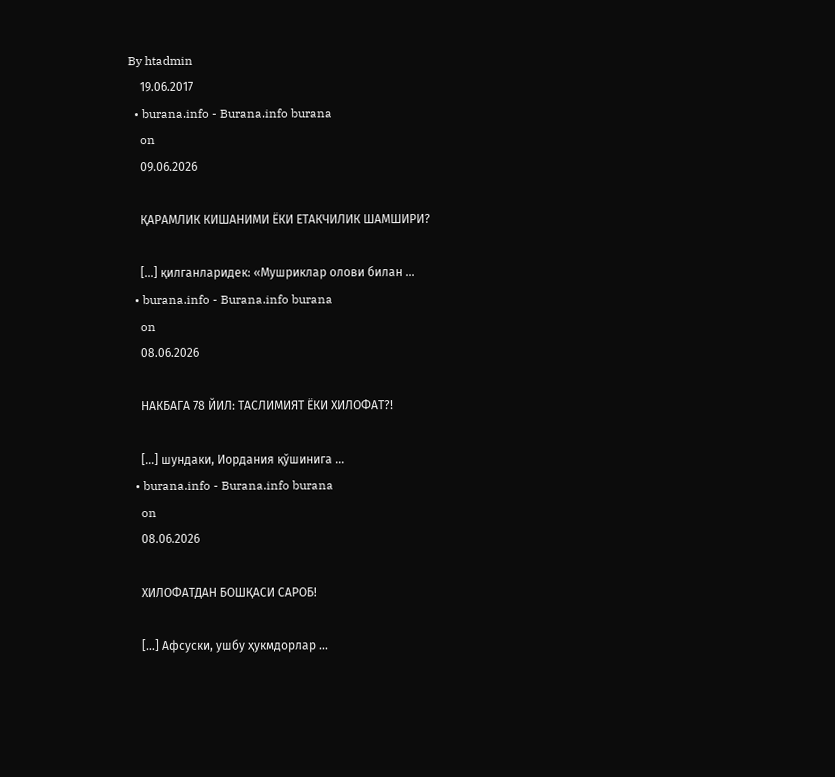By htadmin
    19.06.2017
  • burana.info - Burana.info burana
    on
    09.06.2026

    ҚАРАМЛИК КИШАНИМИ ЁКИ ЕТАКЧИЛИК ШАМШИРИ?

    […] қилганларидек: «Мушриклар олови билан ...
  • burana.info - Burana.info burana
    on
    08.06.2026

    НАКБАГА 78 ЙИЛ: ТАСЛИМИЯТ ЁКИ ХИЛОФАТ?!

    […] шундаки, Иордания қўшинига ...
  • burana.info - Burana.info burana
    on
    08.06.2026

    ХИЛОФАТДАН БОШҚАСИ САРОБ!

    […] Афсуски, ушбу ҳукмдорлар ...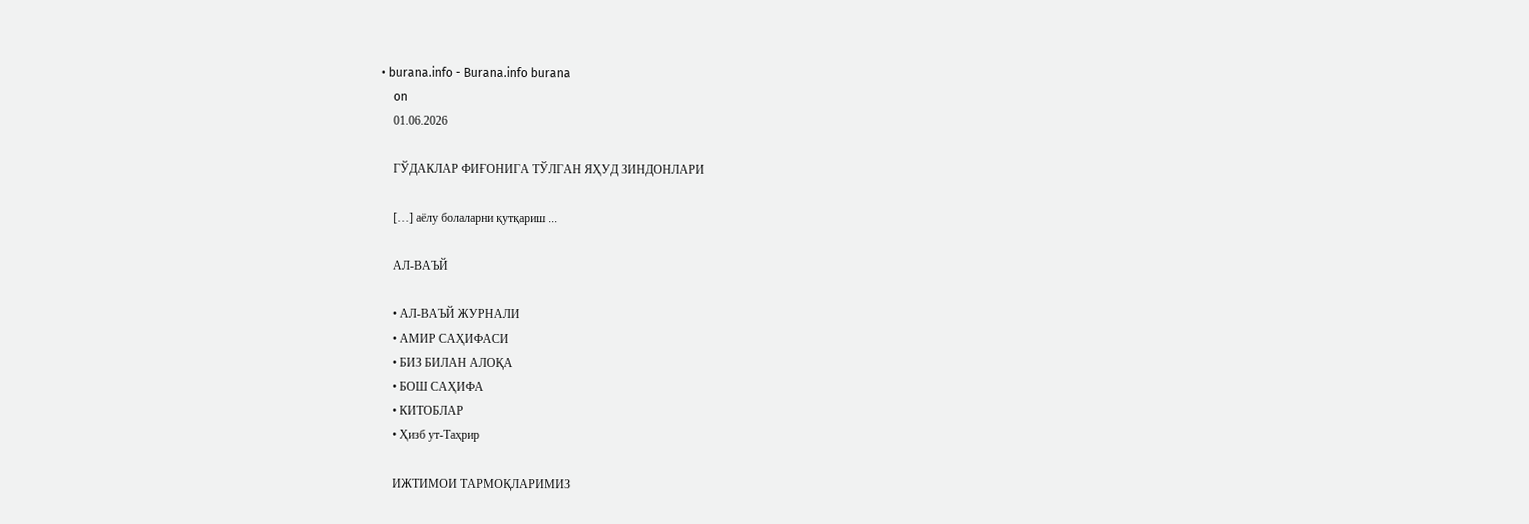• burana.info - Burana.info burana
    on
    01.06.2026

    ГЎДАКЛАР ФИҒОНИГА ТЎЛГАН ЯҲУД ЗИНДОНЛАРИ

    […] аёлу болаларни қутқариш ...

    АЛ-ВАЪЙ

    • АЛ-ВАЪЙ ЖУРНАЛИ
    • АМИР САҲИФАСИ
    • БИЗ БИЛАН АЛОҚА
    • БОШ САҲИФА
    • КИТОБЛАР
    • Ҳизб ут-Таҳрир

    ИЖТИМОИ ТАРМОҚЛАРИМИЗ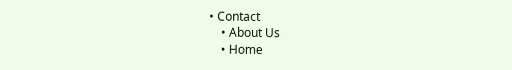• Contact
    • About Us
    • Home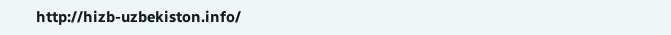http://hizb-uzbekiston.info/